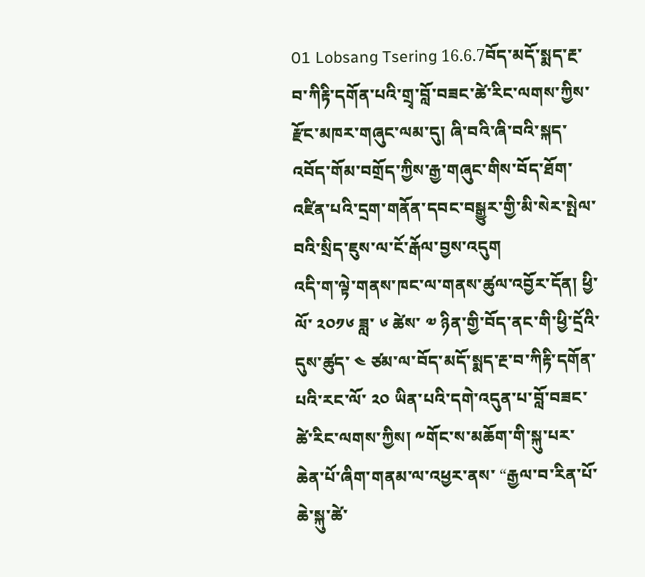01 Lobsang Tsering 16.6.7བོད་མདོ་སྨད་རྔ་བ་ཀིརྟི་དགོན་པའི་གྲྭ་བློ་བཟང་ཚེ་རིང་ལགས་ཀྱིས་རྫོང་མཁར་གཞུང་ལམ་དུ། ཞི་བའི་ཞི་བའི་སྐད་འབོད་གོམ་བགྲོད་ཀྱིས་རྒྱ་གཞུང་གིས་བོད་ཐོག་འཛིན་པའི་དྲག་གནོན་དབང་བསྒྱུར་གྱི་མི་སེར་སྤེལ་བའི་སྲིད་ཇུས་ལ་ངོ་རྒོལ་བྱས་འདུག
འདི་ག་ལྟེ་གནས་ཁང་ལ་གནས་ཚུལ་འབྱོར་དོན། ཕྱི་ལོ་ ༢༠༡༦ ཟླ་ ༦ ཚེས་ ༧ ཉིན་གྱི་བོད་ནང་གི་ཕྱི་དྲོའི་དུས་ཚུད་ ༤ ཙམ་ལ་བོད་མདོ་སྨད་རྔ་བ་ཀིརྟི་དགོན་པའི་རང་ལོ་ ༢༠ ཡིན་པའི་དགེ་འདུན་པ་བློ་བཟང་ཚེ་རིང་ལགས་ཀྱིས། ༸གོང་ས་མཆོག་གི་སྐུ་པར་ཆེན་པོ་ཞིག་གནམ་ལ་འཕྱར་ནས་ “རྒྱལ་བ་རིན་པོ་ཆེ་སྐུ་ཚེ་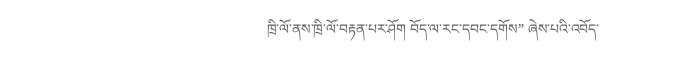ཁྲི་ལོ་ནས་ཁྲི་ལོ་བརྟན་པར་ཤོག བོད་ལ་རང་དབང་དགོས” ཞེས་པའི་འབོད་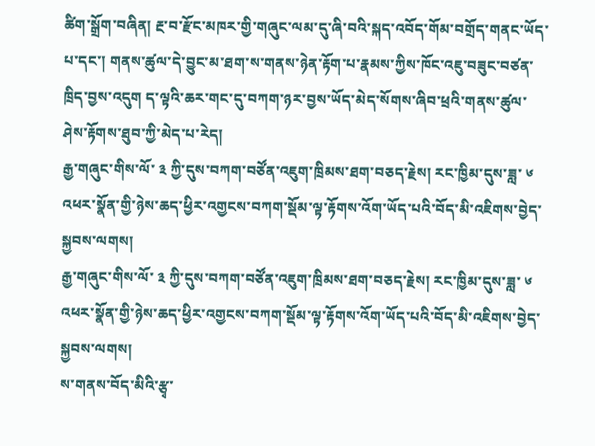ཚིག་སྒྲོག་བཞིན། རྔ་བ་རྫོང་མཁར་གྱི་གཞུང་ལམ་དུ་ཞི་བའི་སྐད་འབོད་གོམ་བགྲོད་གནང་ཡོད་པ་དང་། གནས་ཚུལ་དེ་བྱུང་མ་ཐག་ས་གནས་ཉེན་རྟོག་པ་རྣམས་ཀྱིས་ཁོང་འཇུ་བཟུང་བཙན་ཁྲིད་བྱས་འདུག ད་ལྟའི་ཆར་གང་དུ་བཀག་ཉར་བྱས་ཡོད་མེད་སོགས་ཞིབ་ཕྲའི་གནས་ཚུལ་ཤེས་རྟོགས་ཐུབ་ཀྱི་མེད་པ་རེད།
རྒྱ་གཞུང་གིས་ལོ་ ༣ ཀྱི་དུས་བཀག་བཙོན་འཇུག་ཁྲིམས་ཐག་བཅད་རྗེས། རང་ཁྱིམ་དུས་ཟླ་ ༦ འཕར་སྣོན་གྱི་ཉེས་ཆད་ཕྱིར་འགྱངས་བཀག་སྡོམ་ལྟ་རྟོགས་འོག་ཡོད་པའི་བོད་མི་འཇིགས་བྱེད་སྐྱབས་ལགས།
རྒྱ་གཞུང་གིས་ལོ་ ༣ ཀྱི་དུས་བཀག་བཙོན་འཇུག་ཁྲིམས་ཐག་བཅད་རྗེས། རང་ཁྱིམ་དུས་ཟླ་ ༦ འཕར་སྣོན་གྱི་ཉེས་ཆད་ཕྱིར་འགྱངས་བཀག་སྡོམ་ལྟ་རྟོགས་འོག་ཡོད་པའི་བོད་མི་འཇིགས་བྱེད་སྐྱབས་ལགས།
ས་གནས་བོད་མིའི་རྩྭ་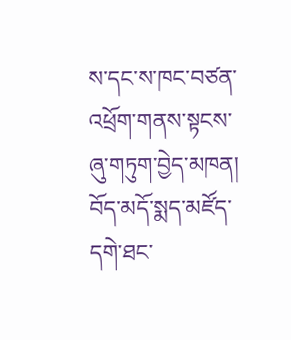ས་དང་ས་ཁང་བཙན་འཕྲོག་གནས་སྟངས་ཞུ་གཏུག་བྱེད་མཁན། བོད་མདོ་སྨད་མཛོད་དགེ་ཐང་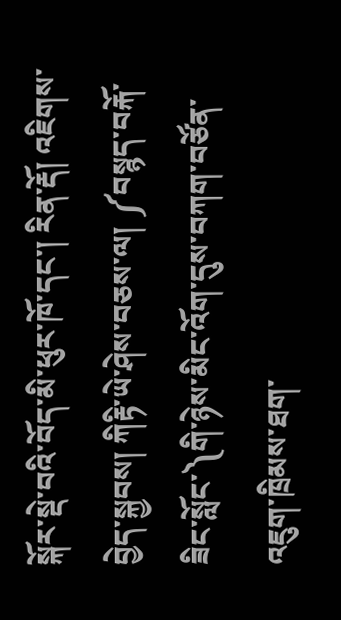སྐོར་སྡེ་བའི་བོད་མི་ཕུར་ཁོ་དང་། རིན་རྡོ། འཇིགས་བྱེད་སྐྱབས། ཀིརྟི་ཡེ་ཤེས་བཅས་ལ། ༼བསྙད་བརྐོ་ཟིང་སློང་༽གི་ཉེས་མིང་འོག་དུས་བཀག་བཙོན་འཇུག་ཁྲིམས་ཐག་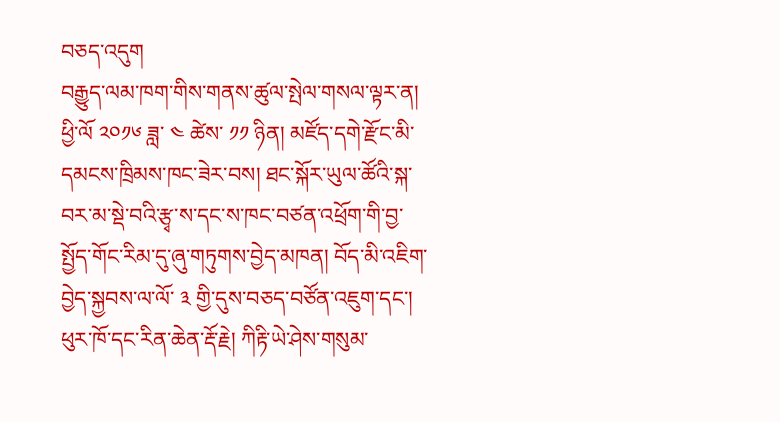བཅད་འདུག
བརྒྱུད་ལམ་ཁག་གིས་གནས་ཚུལ་སྤེལ་གསལ་ལྟར་ན། ཕྱི་ལོ ༢༠༡༦ ཟླ་ ༤ ཚེས་ ༡༡ ཉིན། མཛོད་དགེ་རྫོང་མི་དམངས་ཁྲིམས་ཁང་ཟེར་བས། ཐང་སྐོར་ཡུལ་ཚོའི་སྐ་བར་མ་སྡེ་བའི་རྩྭ་ས་དང་ས་ཁང་བཙན་འཕྲོག་གི་བྱ་སྤྱོད་གོང་རིམ་དུ་ཞུ་གཏུགས་བྱེད་མཁན། བོད་མི་འཇིག་བྱེད་སྐྱབས་ལ་ལོ་ ༣ གྱི་དུས་བཅད་བཙོན་འཇུག་དང་། ཕུར་ཁོ་དང་རིན་ཆེན་རྡོ་རྗེ། ཀིརྟི་ཡེ་ཤེས་གསུམ་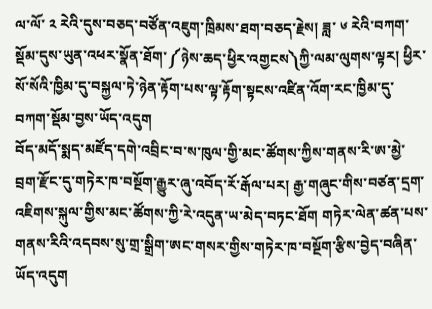ལ་ལོ་ ༢ རེའི་དུས་བཅད་བཙོན་འཇུག་ཁྲིམས་ཐག་བཅད་རྗེས། ཟླ་ ༦ རེའི་བཀག་སྡོམ་དུས་ཡུན་འཕར་སྣོན་ཐོག་༼ཉེས་ཆད་ཕྱིར་འགྱངས༽ཀྱི་ལམ་ལུགས་ལྟར། ཕྱིར་སོ་སོའི་ཁྱིམ་དུ་བསྐྱལ་ཏེ་ཉེན་རྟོག་པས་ལྟ་རྟོག་སྟངས་འཛིན་འོག་རང་ཁྱིམ་དུ་བཀག་སྡོམ་བྱས་ཡོད་འདུག
བོད་མདོ་སྨད་མཛོད་དགེ་འབྲིང་བ་ས་ཁུལ་གྱི་མང་ཚོགས་ཀྱིས་གནས་རི་ཨ་མྱེ་བྲག་རྫོང་དུ་གཏེར་ཁ་བསྔོག་རྒྱུར་ཞུ་འབོད་རོ་རྒོལ་པར། རྒྱ་གཞུང་གིས་བཙན་དྲག་འཇིགས་སྐུལ་གྱིས་མང་ཚོགས་ཀྱི་རེ་འདུན་ཡ་མེད་བཏང་ཐོག གཏེར་ལེན་ཚན་པས་གནས་རིའི་འདབས་སུ་གྲ་སྒྲིག་ཨང་གསར་གྱིས་གཏེར་ཁ་བསྔོག་རྩིས་བྱེད་བཞིན་ཡོད་འདུག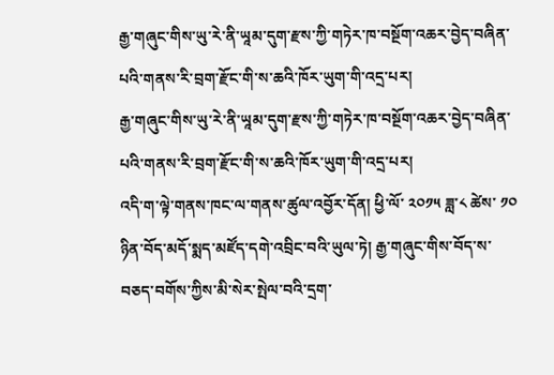རྒྱ་གཞུང་གིས་ཡུ་རེ་ནི་ཡཱམ་དུག་རྫས་ཀྱི་གཏེར་ཁ་བསྔོག་འཆར་བྱེད་བཞིན་པའི་གནས་རི་བྲག་རྫོང་གི་ས་ཆའི་ཁོར་ཡུག་གི་འདྲ་པར།
རྒྱ་གཞུང་གིས་ཡུ་རེ་ནི་ཡཱམ་དུག་རྫས་ཀྱི་གཏེར་ཁ་བསྔོག་འཆར་བྱེད་བཞིན་པའི་གནས་རི་བྲག་རྫོང་གི་ས་ཆའི་ཁོར་ཡུག་གི་འདྲ་པར།
འདི་ག་ལྟེ་གནས་ཁང་ལ་གནས་ཚུལ་འབྱོར་དོན། ཕྱི་ལོ་ ༢༠༡༥ ཟླ་༨ ཚེས་ ༡༠ ཉིན་བོད་མདོ་སྨད་མཛོད་དགེ་འབྲིང་བའི་ཡུལ་ཏེ། རྒྱ་གཞུང་གིས་བོད་ས་བཅད་བགོས་ཀྱིས་མི་སེར་སྤེལ་བའི་དྲག་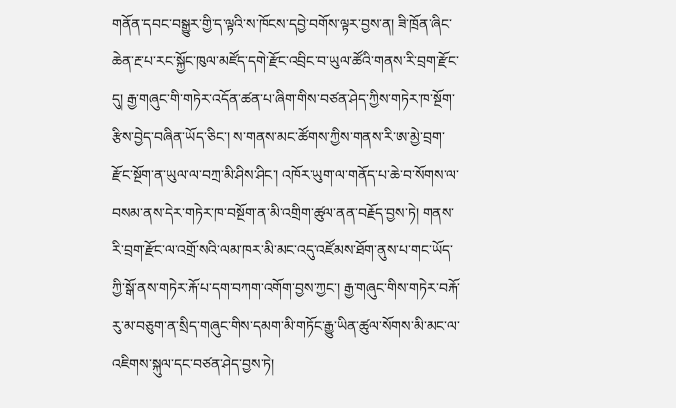གནོན་དབང་བསྒྱུར་གྱི་ད་ལྟའི་ས་ཁོངས་དབྱེ་བགོས་ལྟར་བྱས་ན། ཟི་ཁྲོན་ཞིང་ཆེན་རྔ་པ་རང་སྐྱོང་ཁུལ་མཛོད་དགེ་རྫོང་འབྲིང་བ་ཡུལ་ཚོའི་གནས་རི་བྲག་རྫོང་དུ། རྒྱ་གཞུང་གི་གཏེར་འདོན་ཚན་པ་ཞིག་གིས་བཙན་ཤེད་ཀྱིས་གཏེར་ཁ་སྔོག་རྩིས་བྱེད་བཞིན་ཡོད་ཅིང་། ས་གནས་མང་ཚོགས་ཀྱིས་གནས་རི་ཨ་མྱེ་བྲག་རྫོང་སྔོག་ན་ཡུལ་ལ་བཀྲ་མི་ཤིས་ཤིང་། འཁོར་ཡུག་ལ་གནོད་པ་ཆེ་བ་སོགས་ལ་བསམ་ནས་དེར་གཏེར་ཁ་བསྔོག་ན་མི་འགྲིག་ཚུལ་ནན་བརྗོད་བྱས་ཏེ། གནས་རི་བྲག་རྫོང་ལ་འགྲོ་སའི་ལམ་ཁར་མི་མང་འདུ་འཛོམས་ཐོག་ནུས་པ་གང་ཡོད་ཀྱི་སྒོ་ནས་གཏེར་རྐོ་པ་དག་བཀག་འགོག་བྱས་ཀྱང་། རྒྱ་གཞུང་གིས་གཏེར་བརྐོ་རུ་མ་བཅུག་ན་སྲིད་གཞུང་གིས་དམག་མི་གཏོང་རྒྱུ་ཡིན་ཚུལ་སོགས་མི་མང་ལ་འཇིགས་སྐུལ་དང་བཙན་ཤེད་བྱས་ཏེ།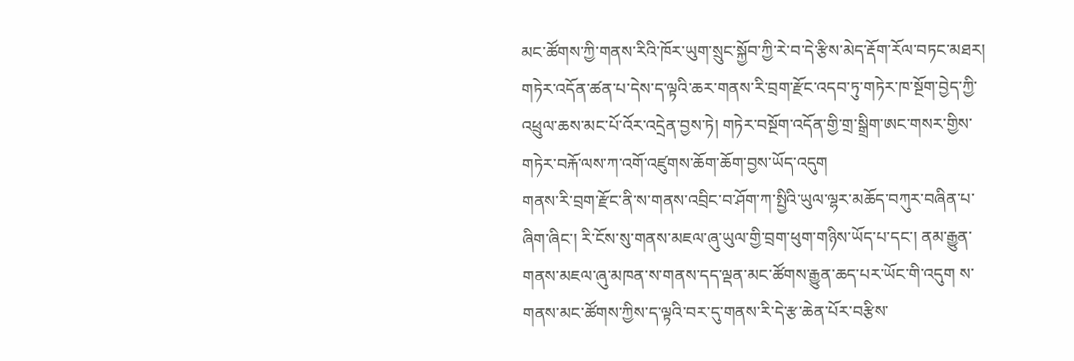མང་ཚོགས་ཀྱི་གནས་རིའི་ཁོར་ཡུག་སྲུང་སྐྱོབ་ཀྱི་རེ་བ་དེ་རྩིས་མེད་རྡོག་རོལ་བཏང་མཐར། གཏེར་འདོན་ཚན་པ་དེས་ད་ལྟའི་ཆར་གནས་རི་བྲག་རྫོང་འདབ་ཏུ་གཏེར་ཁ་སྔོག་བྱེད་ཀྱི་འཕྲུལ་ཆས་མང་པོ་འོར་འདྲེན་བྱས་ཏེ། གཏེར་བསྔོག་འདོན་གྱི་གྲ་སྒྲིག་ཨང་གསར་གྱིས་གཏེར་བརྐོ་ལས་ཀ་འགོ་འཛུགས་ཆོག་ཆོག་བྱས་ཡོད་འདུག
གནས་རི་བྲག་རྫོང་ནི་ས་གནས་འབྲིང་བ་ཤོག་ཀ་སྤྱིའི་ཡུལ་ལྷར་མཆོད་བཀུར་བཞིན་པ་ཞིག་ཞིང་། རི་ངོས་སུ་གནས་མཇལ་ཞུ་ཡུལ་གྱི་བྲག་ཕུག་གཉིས་ཡོད་པ་དང་། ནམ་རྒྱུན་གནས་མཇལ་ཞུ་མཁན་ས་གནས་དད་ལྡན་མང་ཚོགས་རྒྱུན་ཆད་པར་ཡོང་གི་འདུག ས་གནས་མང་ཚོགས་ཀྱིས་ད་ལྟའི་བར་དུ་གནས་རི་དེ་རྩ་ཆེན་པོར་བརྩིས་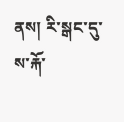ནས། རི་སྒང་དུ་ས་རྐོ་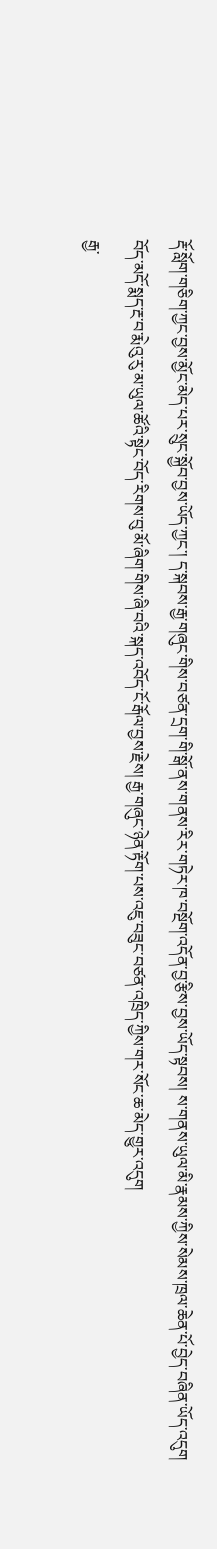རྡོ་སློག་གཅིག་ཀྱང་བྱས་མྱོང་མེད་པར་སྲུང་སྐྱོབ་བྱས་ཡོད་ཀྱང་། ད་སྐབས་རྒྱ་གཞུང་གིས་བཙན་དྲག་གི་སྒོ་ནས་གནས་རིར་གཏེར་ཁ་བསྔོག་འདོན་བྱ་རྩིས་བྱས་ཡོད་སྟབས། ས་གནས་ཡུལ་མི་རྣམས་ཀྱིས་སེམས་ཁྲལ་ཆེན་པོ་བྱེད་བཞིན་ཡོད་འདུག
བོད་མདོ་སྨད་རྔ་བ་རྨེའུ་རུ་མ་ཡུལ་ཚོའི་སྟེང་བོད་རིགས་བུ་མོ་ཞིག་གིས་ཞི་བའི་སྐད་འབོད་ངོ་རྒོལ་བྱས་རྗེས། རྒྱ་གཞུང་ཉེན་རྟོག་པས་འཇུ་བཟུང་བཙན་འཁྲིད་ཀྱིས་གར་སོང་ཆ་མེད་གྱུར་འདུག
རྒྱ་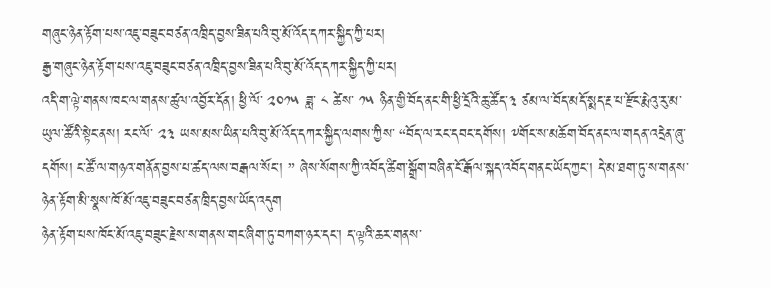གཞུང་ཉེན་རྟོག་པས་འཇུ་བཟུང་བཙན་འཁྲིད་བྱས་ཟིན་པའི་བུ་མོ་འོད་དཀར་སྐྱིད་ཀྱི་པར།
རྒྱ་གཞུང་ཉེན་རྟོག་པས་འཇུ་བཟུང་བཙན་འཁྲིད་བྱས་ཟིན་པའི་བུ་མོ་འོད་དཀར་སྐྱིད་ཀྱི་པར།
འདི་ག་ལྟེ་གནས་ཁང་ལ་གནས་ཚུལ་འབྱོར་དོན། ཕྱི་ལོ་ ༢༠༡༥ ཟླ་ ༨ ཚེས་ ༡༥ ཉིན་གྱི་བོད་ནང་གི་ཕྱི་དྲོའི་ཆུ་ཚོད་༣ ཙམ་ལ་བོད་མདོ་སྨད་རྔ་པ་རྫོང་རྨེའུ་རུ་མ་ཡུལ་ཚོའི་སྟེང་ནས། རང་ལོ་ ༢༣ ཡས་མས་ཡིན་པའི་བུ་མོ་འོད་དཀར་སྐྱིད་ལགས་ཀྱིས་ “བོད་ལ་རང་དབང་དགོས། ༸གོང་ས་མཆོག་བོད་ནང་ལ་གདན་འདྲེན་ཞུ་དགོས། ང་ཚོ་ལ་གཉའ་གནོན་བྱས་པ་ཚད་ལས་བརྒལ་སོང་། ” ཞེས་སོགས་ཀྱི་འབོད་ཚིག་སྒྲོག་བཞིན་ངོ་རྒོལ་སྐད་འབོད་གནང་ཡོད་ཀྱང་། དེ་མ་ཐག་ཏུ་ས་གནས་ཉེན་རྟོག་མི་སྣས་ཁོ་མོ་འཇུ་བཟུང་བཙན་ཁྲིད་བྱས་ཡོད་འདུག
ཉེན་རྟོག་པས་ཁོང་མོ་འཇུ་བཟུང་རྗེས་ས་གནས་གང་ཞིག་ཏུ་བཀག་ཉར་དང་། ད་ལྟའི་ཆར་གནས་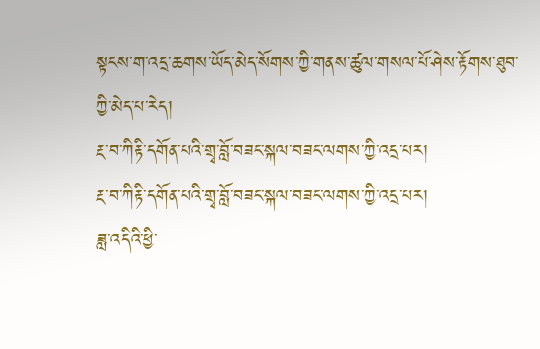སྟངས་ག་འདྲ་ཆགས་ཡོད་མེད་སོགས་ཀྱི་གནས་ཚུལ་གསལ་པོ་ཤེས་རྟོགས་ཐུབ་ཀྱི་མེད་པ་རེད།
རྔ་བ་ཀིརྟི་དགོན་པའི་གྲྭ་བློ་བཟང་སྐལ་བཟང་ལགས་ཀྱི་འདྲ་པར།
རྔ་བ་ཀིརྟི་དགོན་པའི་གྲྭ་བློ་བཟང་སྐལ་བཟང་ལགས་ཀྱི་འདྲ་པར།
ཟླ་འདིའི་ཕྱི་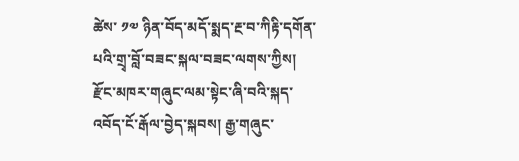ཚེས་ ༡༧ ཉིན་བོད་མདོ་སྨད་རྔ་བ་ཀིརྟི་དགོན་པའི་གྲྭ་བློ་བཟང་སྐལ་བཟང་ལགས་ཀྱིས། རྫོང་མཁར་གཞུང་ལམ་སྟེང་ཞི་བའི་སྐད་འབོད་ངོ་རྒོལ་བྱེད་སྐབས། རྒྱ་གཞུང་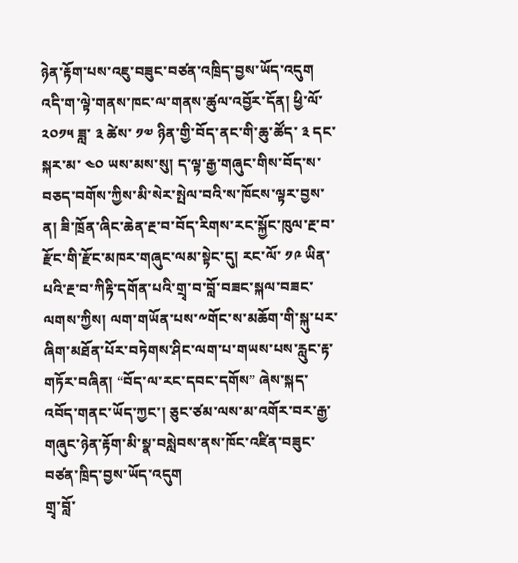ཉེན་རྟོག་པས་འཇུ་བཟུང་བཙན་འཁྲིད་བྱས་ཡོད་འདུག
འདི་ག་ལྟེ་གནས་ཁང་ལ་གནས་ཚུལ་འབྱོར་དོན། ཕྱི་ལོ་ ༢༠༡༥ ཟླ་ ༣ ཚེས་ ༡༧ ཉིན་གྱི་བོད་ནང་གི་ཆུ་ཚོད་ ༣ དང་སྐར་མ་ ༤༠ ཡས་མས་སུ། ད་ལྟ་རྒྱ་གཞུང་གིས་བོད་ས་བཅད་བགོས་ཀྱིས་མི་སེར་སྤེལ་བའི་ས་ཁོངས་ལྟར་བྱས་ན། ཟི་ཁྲོན་ཞིང་ཆེན་རྔ་བ་བོད་རིགས་རང་སྐྱོང་ཁུལ་རྔ་བ་རྫོང་གི་རྫོང་མཁར་གཞུང་ལམ་སྟེང་དུ། རང་ལོ་ ༡༩ ཡིན་པའི་རྔ་བ་ཀིརྟི་དགོན་པའི་གྲྭ་བ་བློ་བཟང་སྐལ་བཟང་ལགས་ཀྱིས། ལག་གཡོན་པས་༸གོང་ས་མཆོག་གི་སྐུ་པར་ཞིག་མཐོན་པོར་བཏེགས་ཤིང་ལག་པ་གཡས་པས་རླུང་རྟ་གཏོར་བཞིན། “བོད་ལ་རང་དབང་དགོས” ཞེས་སྐད་འབོད་གནང་ཡོད་ཀྱང་། ཅུང་ཙམ་ལས་མ་འགོར་བར་རྒྱ་གཞུང་ཉེན་རྟོག་མི་སྣ་བསླེབས་ནས་ཁོང་འཛིན་བཟུང་བཙན་ཁྲིད་བྱས་ཡོད་འདུག
གྲྭ་བློ་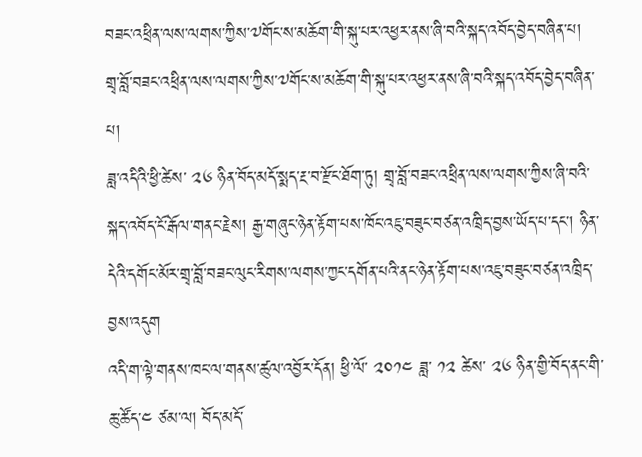བཟང་འཕྲིན་ལས་ལགས་ཀྱིས་༧གོང་ས་མཆོག་གི་སྐུ་པར་འཕྱར་ནས་ཞི་བའི་སྐད་འབོད་བྱེད་བཞིན་པ།
གྲྭ་བློ་བཟང་འཕྲིན་ལས་ལགས་ཀྱིས་༧གོང་ས་མཆོག་གི་སྐུ་པར་འཕྱར་ནས་ཞི་བའི་སྐད་འབོད་བྱེད་བཞིན་པ།
ཟླ་འདིའི་ཕྱི་ཚེས་ ༢༦ ཉིན་བོད་མདོ་སྨད་རྔ་བ་རྫོང་ཐོག་ཏུ། གྲྭ་བློ་བཟང་འཕྲིན་ལས་ལགས་ཀྱིས་ཞི་བའི་སྐད་འབོད་ངོ་རྒོལ་གནང་རྗེས། རྒྱ་གཞུང་ཉེན་རྟོག་པས་ཁོང་འཇུ་བཟུང་བཙན་འཁྲིད་བྱས་ཡོད་པ་དང་། ཉིན་དེའི་དགོང་མོར་གྲྭ་བློ་བཟང་ལུང་རིགས་ལགས་ཀྱང་དགོན་པའི་ནང་ཉེན་རྟོག་པས་འཇུ་བཟུང་བཙན་འཁྲིད་བྱས་འདུག
འདི་ག་ལྟེ་གནས་ཁང་ལ་གནས་ཚུལ་འབྱོར་དོན། ཕྱི་ལོ་ ༢༠༡༤ ཟླ་ ༡༢ ཚེས་ ༢༦ ཉིན་གྱི་བོད་ནང་གི་ཆུ་ཚོད་༤ ཙམ་ལ། བོད་མདོ་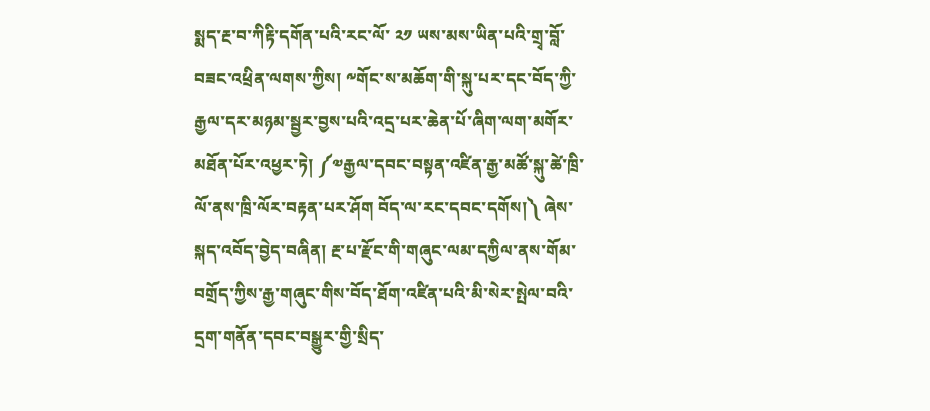སྨད་རྔ་བ་ཀིརྟི་དགོན་པའི་རང་ལོ་ ༢༡ ཡས་མས་ཡིན་པའི་གྲྭ་བློ་བཟང་འཕྲིན་ལགས་ཀྱིས། ༸གོང་ས་མཆོག་གི་སྐུ་པར་དང་བོད་ཀྱི་རྒྱལ་དར་མཉམ་སྦྱར་བྱས་པའི་འདྲ་པར་ཆེན་པོ་ཞིག་ལག་མགོར་མཐོན་པོར་འཕྱར་ཏེ། ༼༧རྒྱལ་དབང་བསྟན་འཛིན་རྒྱ་མཚོ་སྐུ་ཚེ་ཁྲི་ལོ་ནས་ཁྲི་ལོར་བརྟན་པར་ཤོག བོད་ལ་རང་དབང་དགོས།༽ ཞེས་སྐད་འབོད་བྱེད་བཞིན། རྔ་པ་རྫོང་གི་གཞུང་ལམ་དཀྱིལ་ནས་གོམ་བགྲོད་ཀྱིས་རྒྱ་གཞུང་གིས་བོད་ཐོག་འཛིན་པའི་མི་སེར་སྤེལ་བའི་དྲག་གནོན་དབང་བསྒྱུར་གྱི་སྲིད་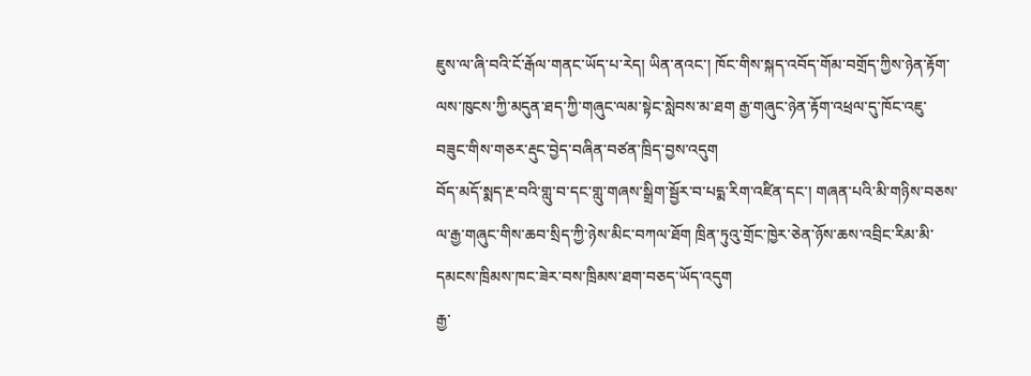ཇུས་ལ་ཞི་བའི་ངོ་རྒོལ་གནང་ཡོད་པ་རེད། ཡིན་ནའང་། ཁོང་གིས་སྐད་འབོད་གོམ་བགྲོད་ཀྱིས་ཉེན་རྟོག་ལས་ཁུངས་ཀྱི་མདུན་ཐད་ཀྱི་གཞུང་ལམ་སྟེང་སླེབས་མ་ཐག རྒྱ་གཞུང་ཉེན་རྟོག་འཕྲལ་དུ་ཁོང་འཇུ་བཟུང་གིས་གཅར་རྡུང་བྱེད་བཞིན་བཙན་ཁྲིད་བྱས་འདུག
བོད་མདོ་སྨད་རྔ་བའི་གླུ་བ་དང་གླུ་གཞས་སྒྲིག་སྦྱོར་བ་པདྨ་རིག་འཛིན་དང་། གཞན་པའི་མི་གཉིས་བཅས་ལ་རྒྱ་གཞུང་གིས་ཆབ་སྲིད་ཀྱི་ཉེས་མིང་བཀལ་ཐོག ཁྲིན་ཏུའུ་གྲོང་ཁྱེར་ཅེན་ཉོས་ཆས་འབྲིང་རིམ་མི་དམངས་ཁྲིམས་ཁང་ཟེར་བས་ཁྲིམས་ཐག་བཅད་ཡོད་འདུག
རྒྱ་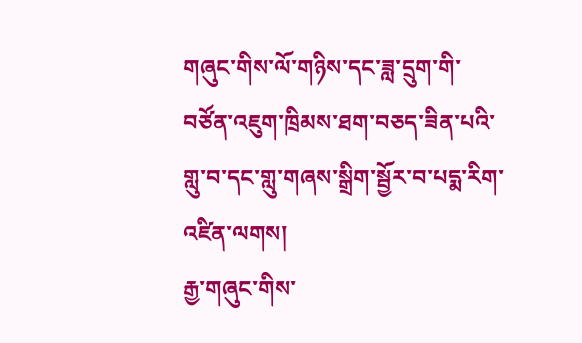གཞུང་གིས་ལོ་གཉིས་དང་ཟླ་དྲུག་གི་བཙོན་འཇུག་ཁྲིམས་ཐག་བཅད་ཟིན་པའི་གླུ་བ་དང་གླུ་གཞས་སྒྲིག་སྦྱོར་བ་པདྨ་རིག་འཛིན་ལགས།
རྒྱ་གཞུང་གིས་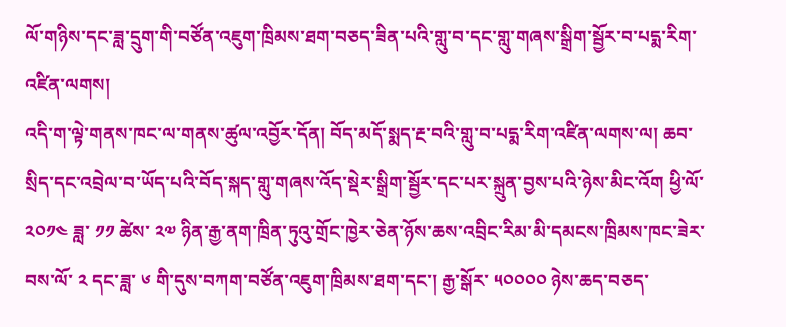ལོ་གཉིས་དང་ཟླ་དྲུག་གི་བཙོན་འཇུག་ཁྲིམས་ཐག་བཅད་ཟིན་པའི་གླུ་བ་དང་གླུ་གཞས་སྒྲིག་སྦྱོར་བ་པདྨ་རིག་འཛིན་ལགས།
འདི་ག་ལྟེ་གནས་ཁང་ལ་གནས་ཚུལ་འབྱོར་དོན། བོད་མདོ་སྨད་རྔ་བའི་གླུ་བ་པདྨ་རིག་འཛིན་ལགས་ལ། ཆབ་སྲིད་དང་འབྲེལ་བ་ཡོད་པའི་བོད་སྐད་གླུ་གཞས་འོད་སྡེར་སྒྲིག་སྦྱོར་དང་པར་སྐྲུན་བྱས་པའི་ཉེས་མིང་འོག ཕྱི་ལོ་ ༢༠༡༤ ཟླ་ ༡༡ ཚེས་ ༢༧ ཉིན་རྒྱ་ནག་ཁྲིན་ཏུའུ་གྲོང་ཁྱེར་ཅེན་ཉོས་ཆས་འབྲིང་རིམ་མི་དམངས་ཁྲིམས་ཁང་ཟེར་བས་ལོ་ ༢ དང་ཟླ་ ༦ གི་དུས་བཀག་བཙོན་འཇུག་ཁྲིམས་ཐག་དང་། རྒྱ་སྒོར་ ༥༠༠༠༠ ཉེས་ཆད་བཅད་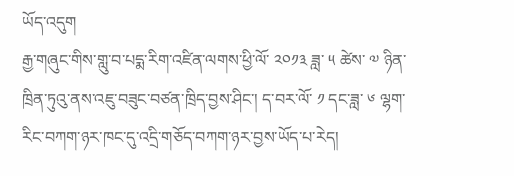ཡོད་འདུག
རྒྱ་གཞུང་གིས་གླུ་བ་པདྨ་རིག་འཛིན་ལགས་ཕྱི་ལོ་ ༢༠༡༣ ཟླ་ ༥ ཚེས་ ༧ ཉིན་ཁྲིན་ཏུའུ་ནས་འཇུ་བཟུང་བཙན་ཁྲིད་བྱས་ཤིང་། ད་བར་ལོ་ ༡ དང་ཟླ་ ༦ ལྷག་རིང་བཀག་ཉར་ཁང་དུ་འདྲི་གཅོད་བཀག་ཉར་བྱས་ཡོད་པ་རེད།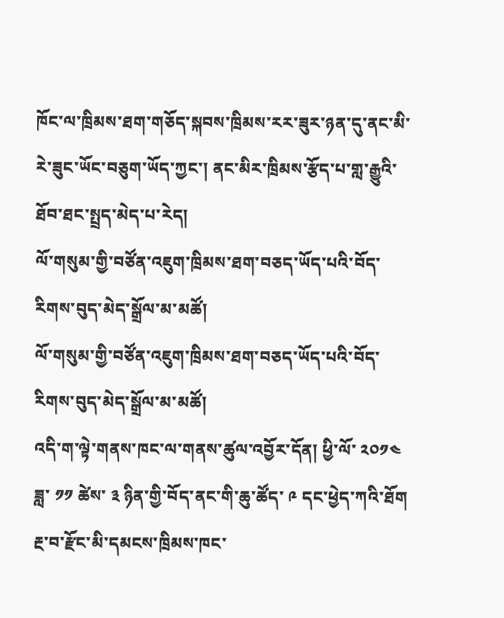ཁོང་ལ་ཁྲིམས་ཐག་གཅོད་སྐབས་ཁྲིམས་རར་ཟུར་ཉན་དུ་ནང་མི་རེ་ཟུང་ཡོང་བཅུག་ཡོད་ཀྱང་། ནང་མིར་ཁྲིམས་རྩོད་པ་གླ་རྒྱུའི་ཐོབ་ཐང་སྤྲད་མེད་པ་རེད།
ལོ་གསུམ་གྱི་བཙོན་འཇུག་ཁྲིམས་ཐག་བཅད་ཡོད་པའི་བོད་རིགས་བུད་མེད་སྒྲོལ་མ་མཚོ།
ལོ་གསུམ་གྱི་བཙོན་འཇུག་ཁྲིམས་ཐག་བཅད་ཡོད་པའི་བོད་རིགས་བུད་མེད་སྒྲོལ་མ་མཚོ།
འདི་ག་ལྟེ་གནས་ཁང་ལ་གནས་ཚུལ་འབྱོར་དོན། ཕྱི་ལོ་ ༢༠༡༤ ཟླ་ ༡༡ ཚེས་ ༣ ཉིན་གྱི་བོད་ནང་གི་ཆུ་ཚོད་ ༩ དང་ཕྱེད་ཀའི་ཐོག རྔ་བ་རྫོང་མི་དམངས་ཁྲིམས་ཁང་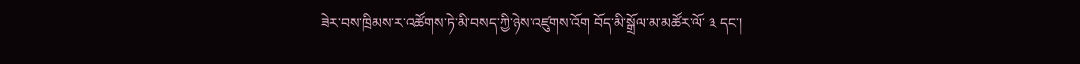ཟེར་བས་ཁྲིམས་ར་འཚོགས་ཏེ་མི་བསད་ཀྱི་ཉེས་འཛུགས་འོག བོད་མི་སྒྲོལ་མ་མཚོར་ལོ་ ༣ དང་།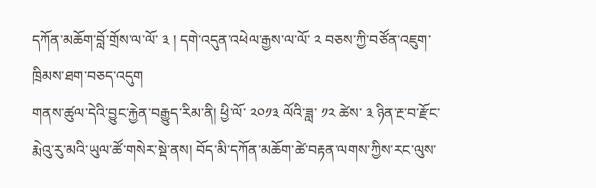དཀོན་མཆོག་བློ་གྲོས་ལ་ལོ་ ༣ ། དགེ་འདུན་འཕེལ་རྒྱས་ལ་ལོ་ ༢ བཅས་ཀྱི་བཙོན་འཇུག་ཁྲིམས་ཐག་བཅད་འདུག
གནས་ཚུལ་དེའི་བྱུང་རྐྱེན་བརྒྱུད་རིམ་ནི། ཕྱི་ལོ་ ༢༠༡༣ ལོའི་ཟླ་ ༡༢ ཚེས་ ༣ ཉིན་རྔ་བ་རྫོང་རྨེའུ་རུ་མའི་ཡུལ་ཚོ་གསེར་སྡེ་ནས། བོད་མི་དཀོན་མཆོག་ཚེ་བརྟན་ལགས་ཀྱིས་རང་ལུས་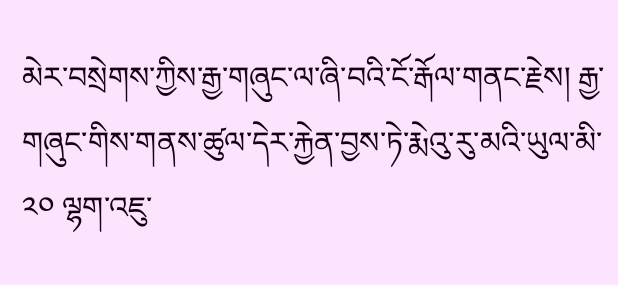མེར་བསྲེགས་ཀྱིས་རྒྱ་གཞུང་ལ་ཞི་བའི་ངོ་རྒོལ་གནང་རྗེས། རྒྱ་གཞུང་གིས་གནས་ཚུལ་དེར་རྐྱེན་བྱས་ཏེ་རྨེའུ་རུ་མའི་ཡུལ་མི་ ༢༠ ལྷག་འཇུ་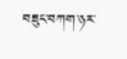བཟུང་བཀག་ཉར་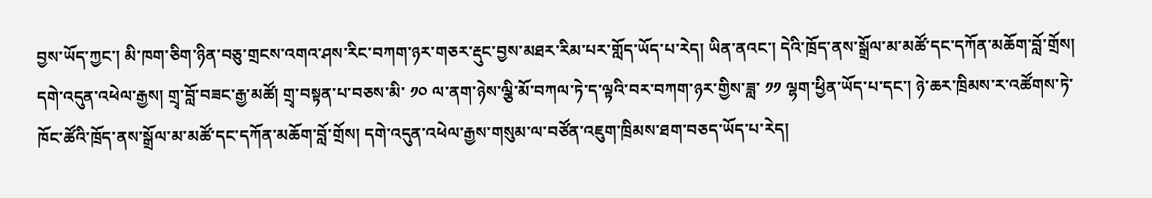བྱས་ཡོད་ཀྱང་། མི་ཁག་ཅིག་ཉིན་བཅུ་གྲངས་འགའ་ཤས་རིང་བཀག་ཉར་གཅར་རྡུང་བྱས་མཐར་རིམ་པར་གློད་ཡོད་པ་རེད། ཡིན་ནའང་། དེའི་ཁྲོད་ནས་སྒྲོལ་མ་མཚོ་དང་དཀོན་མཆོག་བློ་གྲོས། དགེ་འདུན་འཕེལ་རྒྱས། གྲྭ་བློ་བཟང་རྒྱ་མཚོ། གྲྭ་བསྟན་པ་བཅས་མི་ ༡༠ ལ་ནག་ཉེས་ལྕི་མོ་བཀལ་ཏེ་ད་ལྟའི་བར་བཀག་ཉར་གྱིས་ཟླ་ ༡༡ ལྷག་ཕྱིན་ཡོད་པ་དང་། ཉེ་ཆར་ཁྲིམས་ར་འཚོགས་ཏེ་ཁོང་ཚོའི་ཁྲོད་ནས་སྒྲོལ་མ་མཚོ་དང་དཀོན་མཆོག་བློ་གྲོས། དགེ་འདུན་འཕེལ་རྒྱས་གསུམ་ལ་བཙོན་འཇུག་ཁྲིམས་ཐག་བཅད་ཡོད་པ་རེད།